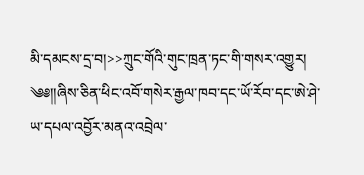མི་དམངས་དྲ་བ།>>ཀྲུང་གོའི་གུང་ཁྲན་ཏང་གི་གསར་འགྱུར།
༄༅།།ཞིས་ཅིན་ཕིང་འབོ་གསེར་རྒྱལ་ཁབ་དང་ཡོ་རོབ་དང་ཨེ་ཤེ་ཡ་དཔལ་འབྱོར་མནའ་འབྲེལ་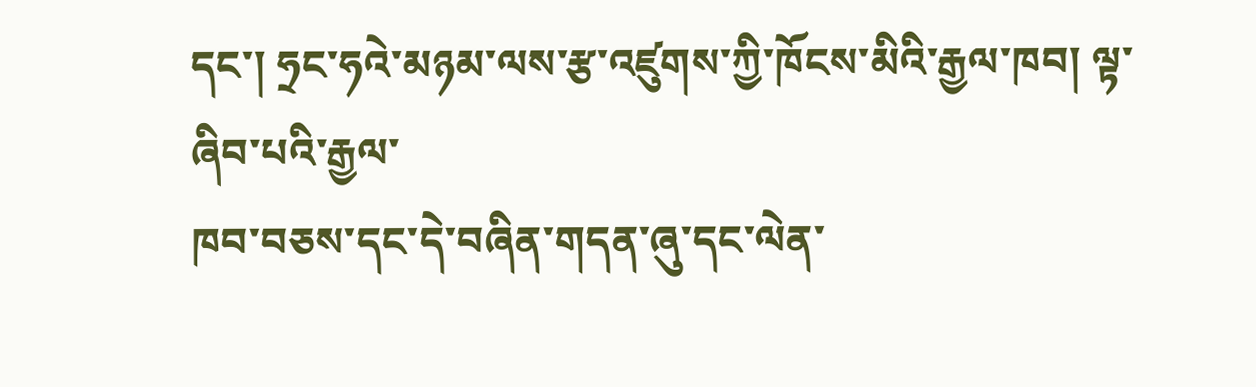དང་། ཧྲང་ཧའེ་མཉམ་ལས་རྩ་འཛུགས་ཀྱི་ཁོངས་མིའི་རྒྱལ་ཁབ། ལྟ་ཞིབ་པའི་རྒྱལ་
ཁབ་བཅས་དང་དེ་བཞིན་གདན་ཞུ་དང་ལེན་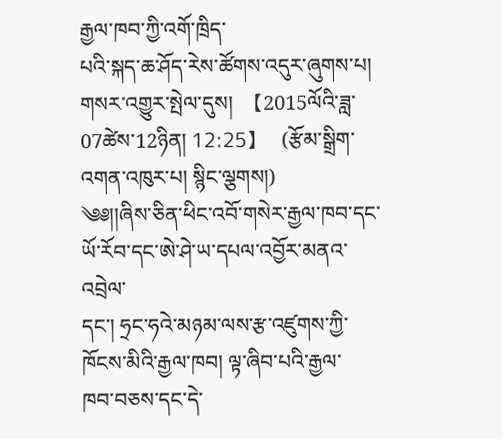རྒྱལ་ཁབ་ཀྱི་འགོ་ཁྲིད་
པའི་སྐད་ཆ་ཤོད་རེས་ཚོགས་འདུར་ཞུགས་པ།
གསར་འགྱུར་སྤེལ་དུས།  【2015ལོའི་ཟླ་ 07ཚེས་12ཉིན། 12:25】   (རྩོམ་སྒྲིག་འགན་འཁུར་པ། སྙིང་ལྕགས།)
༄༅།།ཞིས་ཅིན་ཕིང་འབོ་གསེར་རྒྱལ་ཁབ་དང་ཡོ་རོབ་དང་ཨེ་ཤེ་ཡ་དཔལ་འབྱོར་མནའ་འབྲེལ་
དང་། ཧྲང་ཧའེ་མཉམ་ལས་རྩ་འཛུགས་ཀྱི་ཁོངས་མིའི་རྒྱལ་ཁབ། ལྟ་ཞིབ་པའི་རྒྱལ་
ཁབ་བཅས་དང་དེ་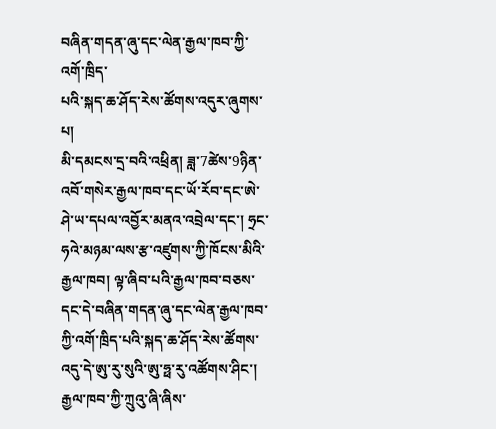བཞིན་གདན་ཞུ་དང་ལེན་རྒྱལ་ཁབ་ཀྱི་འགོ་ཁྲིད་
པའི་སྐད་ཆ་ཤོད་རེས་ཚོགས་འདུར་ཞུགས་པ།
མི་དམངས་དྲ་བའི་འཕྲིན། ཟླ་7ཚེས་9ཉིན་འབོ་གསེར་རྒྱལ་ཁབ་དང་ཡོ་རོབ་དང་ཨེ་ཤེ་ཡ་དཔལ་འབྱོར་མནའ་འབྲེལ་དང་། ཧྲང་ཧའེ་མཉམ་ལས་རྩ་འཛུགས་ཀྱི་ཁོངས་མིའི་རྒྱལ་ཁབ། ལྟ་ཞིབ་པའི་རྒྱལ་ཁབ་བཅས་དང་དེ་བཞིན་གདན་ཞུ་དང་ལེན་རྒྱལ་ཁབ་ཀྱི་འགོ་ཁྲིད་པའི་སྐད་ཆ་ཤོད་རེས་ཚོགས་འདུ་དེ་ཨུ་རུ་སུའི་ཨུ་ཧྥ་རུ་འཚོགས་ཤིང་། རྒྱལ་ཁབ་ཀྱི་ཀྲུའུ་ཞི་ཞིས་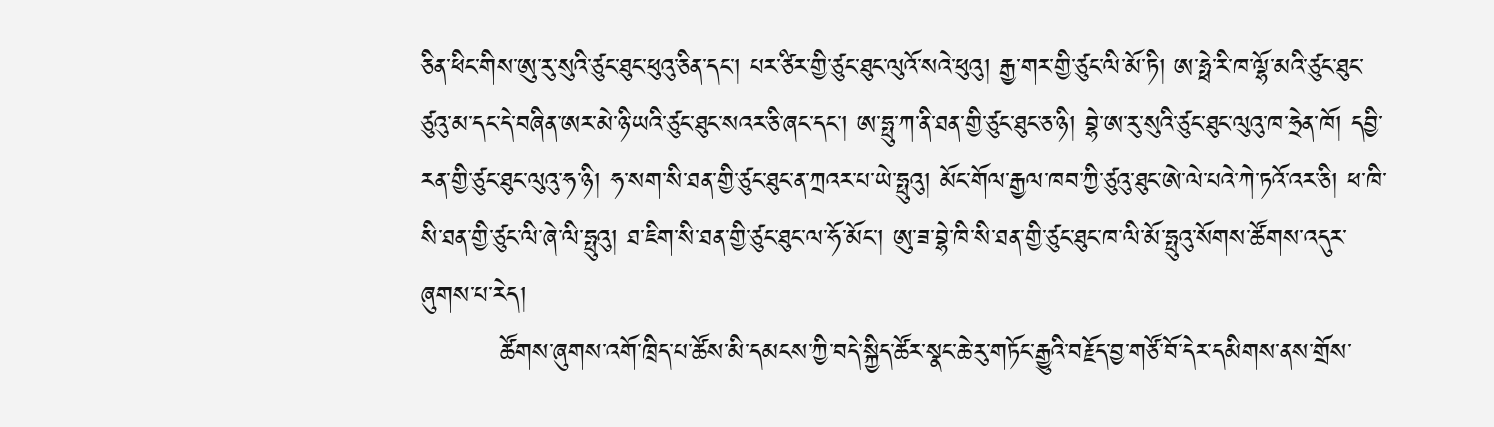ཅིན་ཕིང་གིས་ཨུ་རུ་སུའི་ཙུང་ཐུང་ཕུའུ་ཅིན་དང་། པར་ཙིར་གྱི་ཙུང་ཐུང་ལུའོ་སའེ་ཕུའུ། རྒྱ་གར་གྱི་ཙུང་ལི་མོ་ཏི། ཨ་ཧྥེ་རི་ཁ་ལྷོ་མའི་ཙུང་ཐུང་ཙུའུ་མ་དང་དེ་བཞིན་ཨར་མེ་ཉི་ཡའི་ཙུང་ཐུང་སའར་ཅི་ཞང་དང་། ཨ་ཧྥུ་ཀ་ནི་ཐན་གྱི་ཙུང་ཐུང་ཅ་ཉི། བྷེ་ཨ་རུ་སུའི་ཙུང་ཐུང་ལུའུ་ཁ་ཧྲེན་ཁོ། དབྱི་རན་གྱི་ཙུང་ཐུང་ལུའུ་ཧ་ཉི། ཧ་སག་སི་ཐན་གྱི་ཙུང་ཐུང་ན་ཀྲའར་པ་ཡེ་ཧྥུའུ། མོང་གོལ་རྒྱལ་ཁབ་ཀྱི་ཙུའུ་ཐུང་ཨེ་ལེ་པའེ་ཀེ་ཏའོ་འར་ཅི། ཕ་ཁི་སི་ཐན་གྱི་ཙུང་ལི་ཞེ་ལི་ཧྥུའུ། ཐ་ཇིག་སི་ཐན་གྱི་ཙུང་ཐུང་ལ་ཧོ་མོང་། ཨུ་ཟ་བྷེ་ཁི་སི་ཐན་གྱི་ཙུང་ཐུང་ཁ་ལི་མོ་ཧྥུའུ་སོགས་ཚོགས་འདུར་ཞུགས་པ་རེད།
         ཚོགས་ཞུགས་འགོ་ཁྲིད་པ་ཚོས་མི་དམངས་ཀྱི་བདེ་སྐྱིད་ཚོར་སྣང་ཆེ་རུ་གཏོང་རྒྱུའི་བརྗོད་བྱ་གཙོ་བོ་དེར་དམིགས་ནས་གྲོས་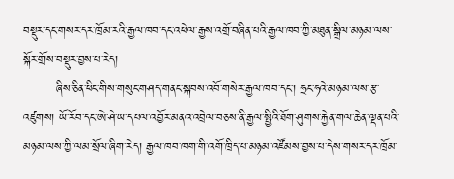བསྡུར་དང་གསར་དར་ཁྲོམ་རའི་རྒྱལ་ཁབ་དང་འཕེལ་རྒྱས་འགྲོ་བཞིན་པའི་རྒྱལ་ཁབ་ཀྱི་མཐུན་སྒྲིལ་མཉམ་ལས་སྐོར་གྲོས་བསྡུར་བྱས་པ་རེད།
        ཞིས་ཅིན་ཕིང་གིས་གསུང་གཤད་གནང་སྐབས་འབོ་གསེར་རྒྱལ་ཁབ་དང་། ཧྲང་ཧའེ་མཉམ་ལས་རྩ་འཛུགས། ཡོ་རོབ་དང་ཨེ་ཤེ་ཡ་དཔལ་འབྱོར་མནའ་འབྲེལ་བཅས་ནི་རྒྱལ་སྤྱིའི་ཐོག་ཤུགས་རྐྱེན་གལ་ཆེན་ལྡན་པའི་མཉམ་ལས་ཀྱི་ལམ་སྲོལ་ཞིག་རེད། རྒྱལ་ཁབ་ཁག་གི་འགོ་ཁྲིད་པ་མཉམ་འཛོམས་བྱས་པ་དེས་གསར་དར་ཁྲོམ་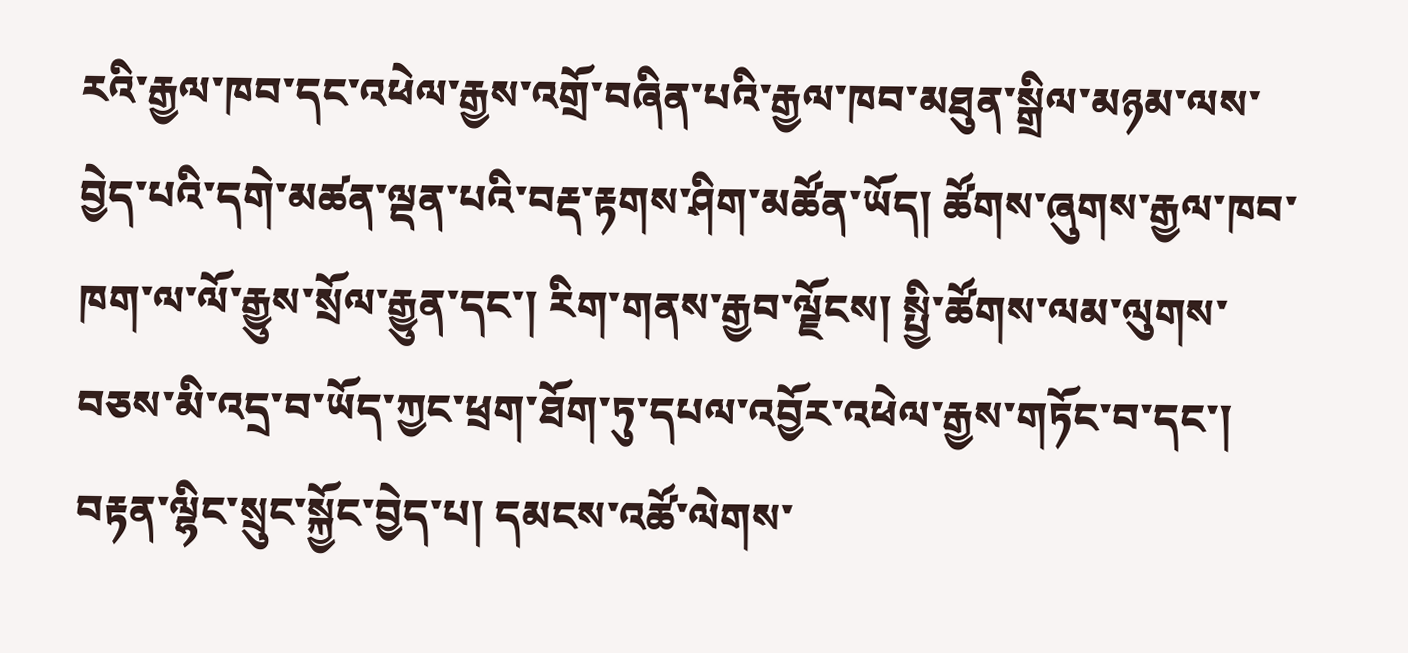རའི་རྒྱལ་ཁབ་དང་འཕེལ་རྒྱས་འགྲོ་བཞིན་པའི་རྒྱལ་ཁབ་མཐུན་སྒྲིལ་མཉམ་ལས་བྱེད་པའི་དགེ་མཚན་ལྡན་པའི་བརྡ་རྟགས་ཤིག་མཚོན་ཡོད། ཚོགས་ཞུགས་རྒྱལ་ཁབ་ཁག་ལ་ལོ་རྒྱུས་སྲོལ་རྒྱུན་དང་། རིག་གནས་རྒྱབ་ལྗོངས། སྤྱི་ཚོགས་ལམ་ལུགས་བཅས་མི་འདྲ་བ་ཡོད་ཀྱང་ཕྲག་ཐོག་ཏུ་དཔལ་འབྱོར་འཕེལ་རྒྱས་གཏོང་བ་དང་། བརྟན་ལྷིང་སྲུང་སྐྱོང་བྱེད་པ། དམངས་འཚོ་ལེགས་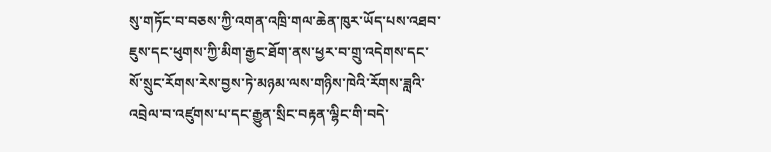སུ་གཏོང་བ་བཅས་ཀྱི་འགན་འཁྲི་གལ་ཆེན་ཁུར་ཡོད་པས་འཐབ་ཇུས་དང་ཕུགས་ཀྱི་མིག་རྒྱང་ཐོག་ནས་ཕྱར་བ་གྲུ་འདེགས་དང་སོ་སྲུང་རོགས་རེས་བྱས་ཏེ་མཉམ་ལས་གཉིས་ཁེའི་རོགས་ཟླའི་འབྲེལ་བ་འཛུགས་པ་དང་རྒྱུན་སྲིང་བརྟན་ལྷིང་གི་བདེ་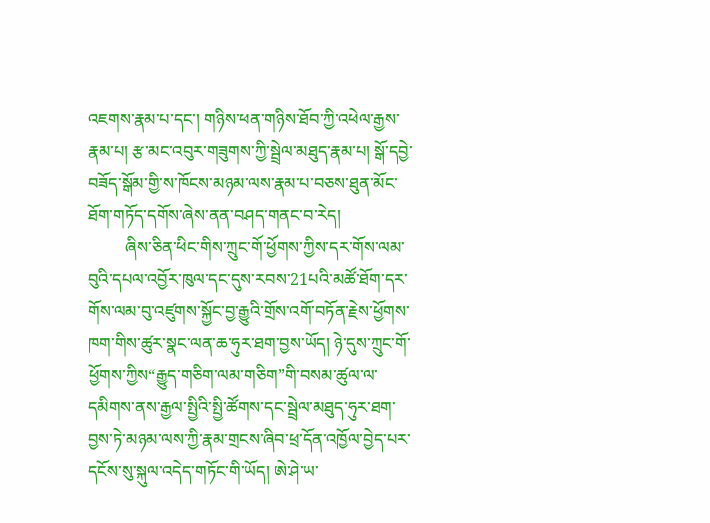འཇགས་རྣམ་པ་དང་། གཉིས་ཕན་གཉིས་ཐོབ་ཀྱི་འཕེལ་རྒྱས་རྣམ་པ། རྩ་མང་འབུར་གཟུགས་ཀྱི་སྦྲེལ་མཐུད་རྣམ་པ། སྒོ་དབྱེ་བཟོད་སྒོམ་གྱི་ས་ཁོངས་མཉམ་ལས་རྣམ་པ་བཅས་ཐུན་མོང་ཐོག་གཏོད་དགོས་ཞེས་ནན་བཤད་གནང་བ་རེད།
         ཞིས་ཅིན་ཕིང་གིས་ཀྲུང་གོ་ཕྱོགས་ཀྱིས་དར་གོས་ལམ་བུའི་དཔལ་འབྱོར་ཁུལ་དང་དུས་རབས་21པའི་མཚོ་ཐོག་དར་གོས་ལམ་བུ་འཛུགས་སྐྱོང་བྱ་རྒྱུའི་གྲོས་འགོ་བཏོན་རྗེས་ཕྱོགས་ཁག་གིས་ཚུར་སྣང་ལན་ཆ་ཧུར་ཐག་བྱས་ཡོད། ཉེ་དུས་ཀྲུང་གོ་ཕྱོགས་ཀྱིས“རྒྱུད་གཅིག་ལམ་གཅིག”གི་བསམ་ཚུལ་ལ་དམིགས་ནས་རྒྱལ་སྤྱིའི་སྤྱི་ཚོགས་དང་སྦྲེལ་མཐུད་ཧུར་ཐག་བྱས་ཏེ་མཉམ་ལས་ཀྱི་རྣམ་གྲངས་ཞིབ་ཕྲ་དོན་འཁྱོལ་བྱེད་པར་དངོས་སུ་སྐུལ་འདེད་གཏོང་གི་ཡོད། ཨེ་ཤེ་ཡ་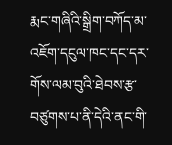རྨང་གཞིའི་སྒྲིག་བཀོད་མ་འཇོག་དངུལ་ཁང་དང་དར་གོས་ལམ་བུའི་ཐེབས་རྩ་བཙུགས་པ་ནི་དེའི་ནང་གི་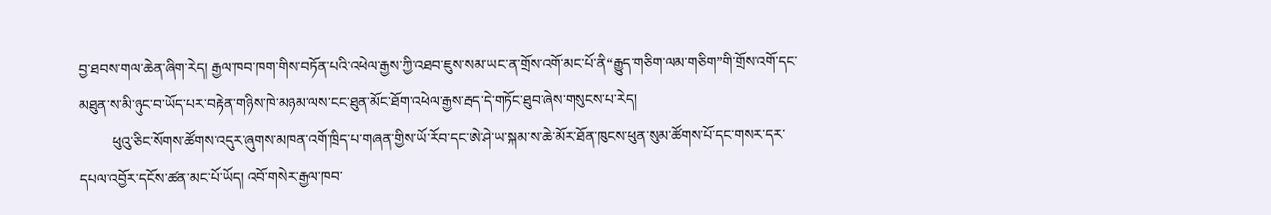བྱ་ཐབས་གལ་ཆེན་ཞིག་རེད། རྒྱལ་ཁབ་ཁག་གིས་བཏོན་པའི་འཕེལ་རྒྱས་ཀྱི་འཐབ་ཇུས་སམ་ཡང་ན་གྲོས་འགོ་མང་པོ་ནི“རྒྱུད་གཅིག་ལམ་གཅིག”གི་གྲོས་འགོ་དང་མཐུན་ས་མི་ཉུང་བ་ཡོད་པར་བརྟེན་གཉིས་ཁེ་མཉམ་ལས་ངང་ཐུན་མོང་ཐོག་འཕེལ་རྒྱས་རྦད་དེ་གཏོང་ཐུབ་ཞེས་གསུངས་པ་རེད།
         ཕུའུ་ཅིང་སོགས་ཚོགས་འདུར་ཞུགས་མཁན་འགོ་ཁྲིད་པ་གཞན་གྱིས་ཡོ་རོབ་དང་ཨེ་ཤེ་ཡ་སྐམ་ས་ཆེ་མོར་ཐོན་ཁུངས་ཕུན་སུམ་ཚོགས་པོ་དང་གསར་དར་དཔལ་འབྱོར་དངོས་ཚན་མང་པོ་ཡོད། འབོ་གསེར་རྒྱལ་ཁབ་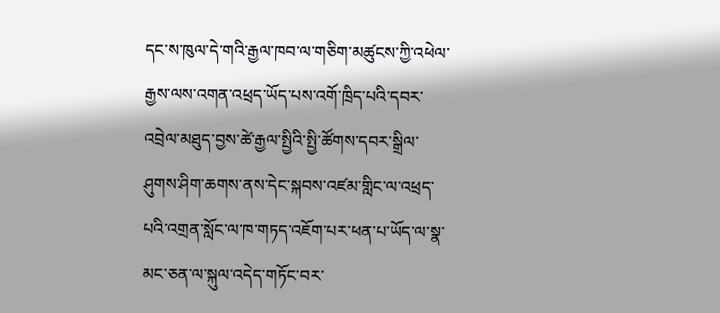དང་ས་ཁུལ་དེ་གའི་རྒྱལ་ཁབ་ལ་གཅིག་མཚུངས་ཀྱི་འཕེལ་རྒྱས་ལས་འགན་འཕྲད་ཡོད་པས་འགོ་ཁྲིད་པའི་དབར་འབྲེལ་མཐུད་བྱས་ཚེ་རྒྱལ་སྤྱིའི་སྤྱི་ཚོགས་དབར་སྒྲིལ་ཤུགས་ཤིག་ཆགས་ནས་དེང་སྐབས་འཛམ་གླིང་ལ་འཕྲད་པའི་འགྲན་སློང་ལ་ཁ་གཏད་འཇོག་པར་ཕན་པ་ཡོད་ལ་སྣ་མང་ཅན་ལ་སྐུལ་འདེད་གཏོང་བར་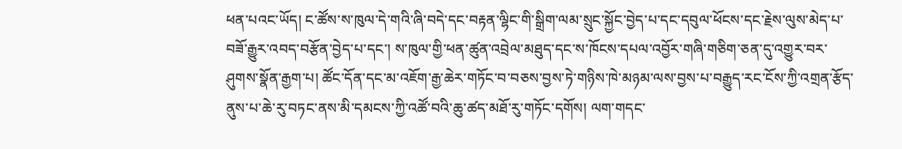ཕན་པའང་ཡོད། ང་ཚོས་ས་ཁུལ་དེ་གའི་ཞི་བདེ་དང་བརྟན་ལྷིང་གི་སྒྲིག་ལམ་སྲུང་སྐྱོང་བྱེད་པ་དང་དབུལ་ཕོངས་དང་རྗེས་ལུས་མེད་པ་བཟོ་རྒྱུར་འབད་བརྩོན་བྱེད་པ་དང་། ས་ཁུལ་གྱི་ཕན་ཚུན་འབྲེལ་མཐུད་དང་ས་ཁོངས་དཔལ་འབྱོར་གཞི་གཅིག་ཅན་དུ་འགྱུར་བར་ཤུགས་སྣོན་རྒྱག་པ། ཚོང་དོན་དང་མ་འཇོག་རྒྱ་ཆེར་གཏོང་བ་བཅས་བྱས་ཏེ་གཉིས་ཁེ་མཉམ་ལས་བྱས་པ་བརྒྱུད་རང་ངོས་ཀྱི་འགྲན་རྩོད་ནུས་པ་ཆེ་རུ་བཏང་ནས་མི་དམངས་ཀྱི་འཚོ་བའི་ཆུ་ཚད་མཐོ་རུ་གཏོང་དགོས། ལག་གདང་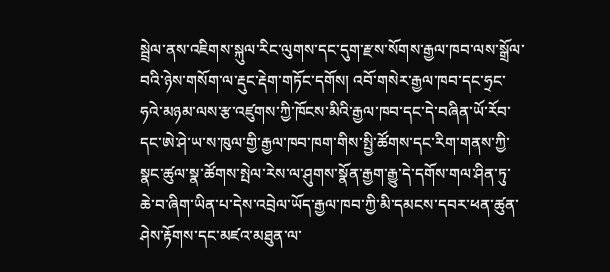སྦྲེལ་ནས་འཇིགས་སྐུལ་རིང་ལུགས་དང་དུག་རྫས་སོགས་རྒྱལ་ཁབ་ལས་སྒྲོལ་བའི་ཉེས་གསོག་ལ་རྡུང་རྡེག་གཏོང་དགོས། འབོ་གསེར་རྒྱལ་ཁབ་དང་ཧྲང་ཧའེ་མཉམ་ལས་རྩ་འཛུགས་ཀྱི་ཁོངས་མིའི་རྒྱལ་ཁབ་དང་དེ་བཞིན་ཡོ་རོབ་དང་ཨེ་ཤེ་ཡ་ས་ཁུལ་གྱི་རྒྱལ་ཁབ་ཁག་གིས་སྤྱི་ཚོགས་དང་རིག་གནས་ཀྱི་སྣང་ཚུལ་སྣ་ཚོགས་སྤེལ་རེས་ལ་ཤུགས་སྣོན་རྒྱག་རྒྱུ་དེ་དགོས་གལ་ཤིན་ཏུ་ཆེ་བ་ཞིག་ཡིན་པ་དེས་འབྲེལ་ཡོད་རྒྱལ་ཁབ་ཀྱི་མི་དམངས་དབར་ཕན་ཚུན་ཤེས་རྟོགས་དང་མཛའ་མཐུན་ལ་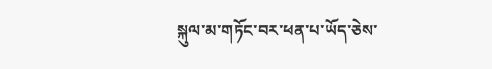སྐུལ་མ་གཏོང་བར་ཕན་པ་ཡོད་ཅེས་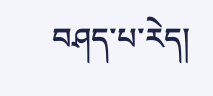བཤད་པ་རེད།